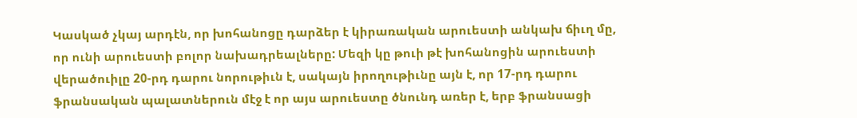Կասկած չկայ արդէն, որ խոհանոցը դարձեր է կիրառական արուեստի անկախ ճիւղ մը, որ ունի արուեստի բոլոր նախադրեալները: Մեզի կը թուի թէ խոհանոցին արուեստի վերածուիլը 20-րդ դարու նորութիւն է, սակայն իրողութիւնը այն է, որ 17-րդ դարու ֆրանսական պալատներուն մէջ է որ այս արուեստը ծնունդ առեր է, երբ ֆրանսացի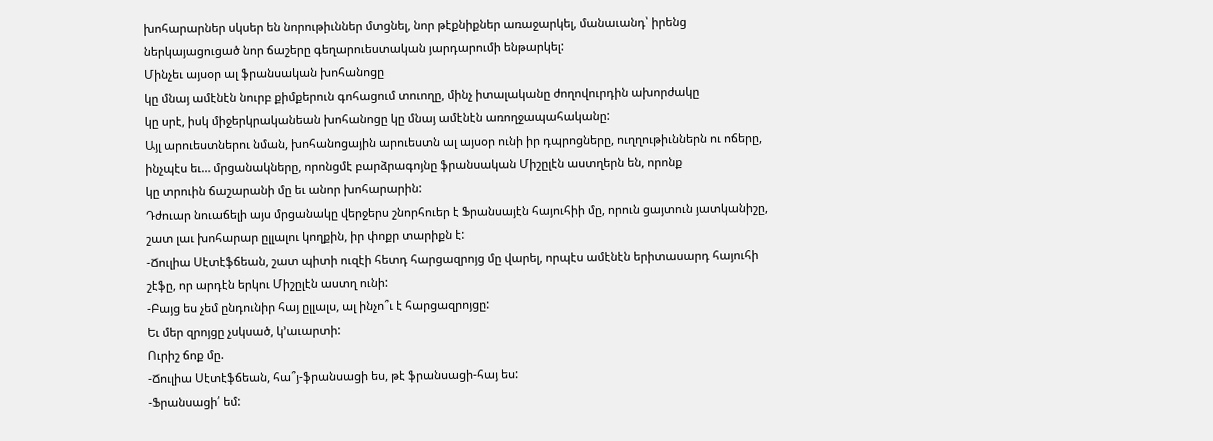խոհարարներ սկսեր են նորութիւններ մտցնել, նոր թէքնիքներ առաջարկել, մանաւանդ՝ իրենց ներկայացուցած նոր ճաշերը գեղարուեստական յարդարումի ենթարկել:
Մինչեւ այսօր ալ ֆրանսական խոհանոցը
կը մնայ ամէնէն նուրբ քիմքերուն գոհացում տուողը, մինչ իտալականը ժողովուրդին ախորժակը
կը սրէ, իսկ միջերկրականեան խոհանոցը կը մնայ ամէնէն առողջապահականը:
Այլ արուեստներու նման, խոհանոցային արուեստն ալ այսօր ունի իր դպրոցները, ուղղութիւններն ու ոճերը, ինչպէս եւ… մրցանակները, որոնցմէ բարձրագոյնը ֆրանսական Միշըլէն աստղերն են, որոնք
կը տրուին ճաշարանի մը եւ անոր խոհարարին:
Դժուար նուաճելի այս մրցանակը վերջերս շնորհուեր է Ֆրանսայէն հայուհիի մը, որուն ցայտուն յատկանիշը, շատ լաւ խոհարար ըլլալու կողքին, իր փոքր տարիքն է:
-Ճուլիա Սէտէֆճեան, շատ պիտի ուզէի հետդ հարցազրոյց մը վարել, որպէս ամէնէն երիտասարդ հայուհի շէֆը, որ արդէն երկու Միշըլէն աստղ ունի:
-Բայց ես չեմ ընդունիր հայ ըլլալս, ալ ինչո՞ւ է հարցազրոյցը:
Եւ մեր զրոյցը չսկսած, կ’աւարտի:
Ուրիշ ճոք մը.
-Ճուլիա Սէտէֆճեան, հա՞յ-ֆրանսացի ես, թէ ֆրանսացի-հայ ես:
-Ֆրանսացի՛ եմ: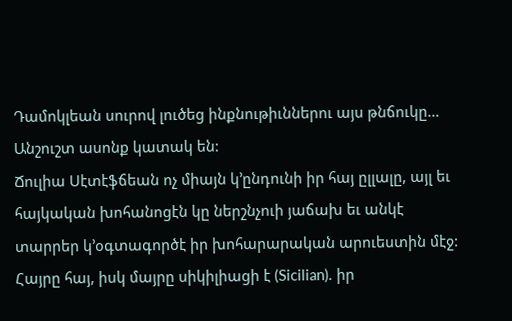Դամոկլեան սուրով լուծեց ինքնութիւններու այս թնճուկը…
Անշուշտ ասոնք կատակ են:
Ճուլիա Սէտէֆճեան ոչ միայն կ’ընդունի իր հայ ըլլալը, այլ եւ հայկական խոհանոցէն կը ներշնչուի յաճախ եւ անկէ տարրեր կ’օգտագործէ իր խոհարարական արուեստին մէջ: Հայրը հայ, իսկ մայրը սիկիլիացի է (Sicilian). իր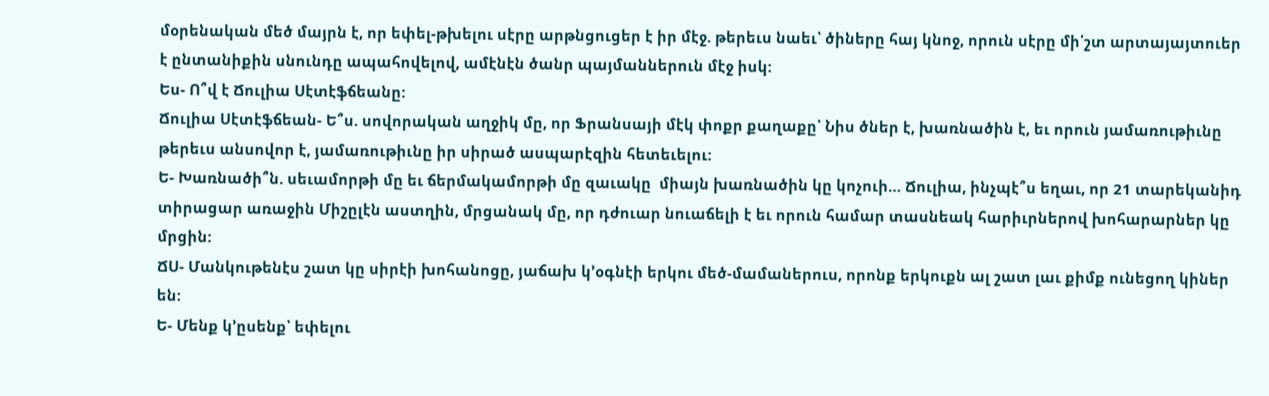մօրենական մեծ մայրն է, որ եփել-թխելու սէրը արթնցուցեր է իր մէջ. թերեւս նաեւ՝ ծիները հայ կնոջ, որուն սէրը մի՛շտ արտայայտուեր է ընտանիքին սնունդը ապահովելով, ամէնէն ծանր պայմաններուն մէջ իսկ:
Ես- Ո՞վ է Ճուլիա Սէտէֆճեանը:
Ճուլիա Սէտէֆճեան- Ե՞ս. սովորական աղջիկ մը, որ Ֆրանսայի մէկ փոքր քաղաքը՝ Նիս ծներ է, խառնածին է, եւ որուն յամառութիւնը թերեւս անսովոր է, յամառութիւնը իր սիրած ասպարէզին հետեւելու:
Ե- Խառնածի՞ն. սեւամորթի մը եւ ճերմակամորթի մը զաւակը  միայն խառնածին կը կոչուի… Ճուլիա, ինչպէ՞ս եղաւ, որ 21 տարեկանիդ տիրացար առաջին Միշըլէն աստղին, մրցանակ մը, որ դժուար նուաճելի է եւ որուն համար տասնեակ հարիւրներով խոհարարներ կը մրցին:
ՃՍ- Մանկութենէս շատ կը սիրէի խոհանոցը, յաճախ կ’օգնէի երկու մեծ-մամաներուս, որոնք երկուքն ալ շատ լաւ քիմք ունեցող կիներ են:
Ե- Մենք կ’ըսենք՝ եփելու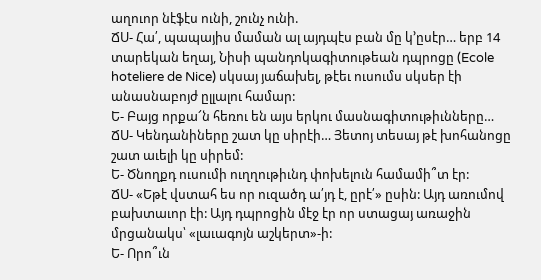աղուոր նէֆէս ունի, շունչ ունի.
ՃՍ- Հա՛, պապայիս մաման ալ այդպէս բան մը կ’ըսէր… երբ 14 տարեկան եղայ, Նիսի պանդոկագիտութեան դպրոցը (Ecole hoteliere de Nice) սկսայ յաճախել, թէեւ ուսումս սկսեր էի անասնաբոյժ ըլլալու համար:
Ե- Բայց որքա՜ն հեռու են այս երկու մասնագիտութիւնները…
ՃՍ- Կենդանիները շատ կը սիրէի… Յետոյ տեսայ թէ խոհանոցը շատ աւելի կը սիրեմ:
Ե- Ծնողքդ ուսումի ուղղութիւնդ փոխելուն համամի՞տ էր:
ՃՍ- «Եթէ վստահ ես որ ուզածդ ա՛յդ է, ըրէ՛» ըսին: Այդ առումով բախտաւոր էի: Այդ դպրոցին մէջ էր որ ստացայ առաջին մրցանակս՝ «լաւագոյն աշկերտ»-ի:
Ե- Որո՞ւն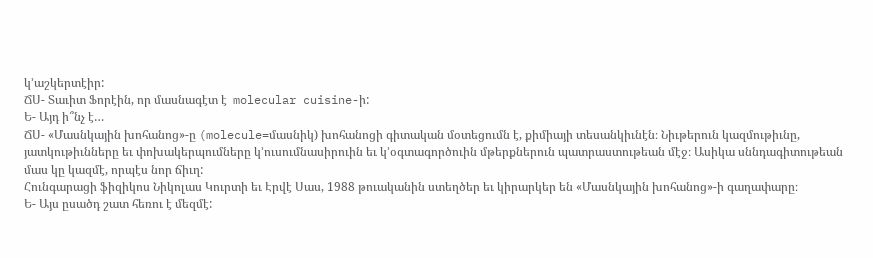կ’աշկերտէիր:
ՃՍ- Տաւիտ Ֆորէին, որ մասնագէտ է  molecular cuisine-ի:
Ե- Այդ ի՞նչ է…
ՃՍ- «Մասնկային խոհանոց»-ը (molecule=մասնիկ) խոհանոցի գիտական մօտեցումն է, քիմիայի տեսանկիւնէն։ Նիւթերուն կազմութիւնը, յատկութիւնները եւ փոխակերպումները կ’ուսումնասիրուին եւ կ’օգտագործուին մթերքներուն պատրաստութեան մէջ։ Ասիկա սննդագիտութեան մաս կը կազմէ, որպէս նոր ճիւղ:
Հունգարացի ֆիզիկոս Նիկոլաս Կուրտի եւ Էրվէ Սաս, 1988 թուականին ստեղծեր եւ կիրարկեր են «Մասնկային խոհանոց»-ի գաղափարը։
Ե- Այս ըսածդ շատ հեռու է մեզմէ: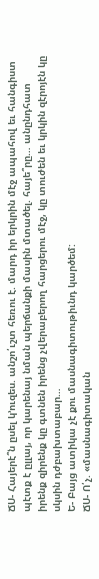ՃՍ- Հայերէ՞ն ըսել կ’ուզես. անշո՛ւշտ հեռու է. մարդ իր երկրին մէջ ապահով եւ հանգիստ պէտք է ըլլայ, որ կարենայ նման պերճանքի մասին մտածել. հայե՞րը… անընդհատ իրենք զիրենք կը գտնեն իրենց չվերաբերող հարցերու մէջ, կը տուժեն եւ կրկին զէրոյէն կը սկսին դժբախտաբար…
Ե- Բայց ատիկա չէ քու մասնագիտութիւնդ կարծեմ:
ՃՍ- Ո՛չ. «մասնագիտական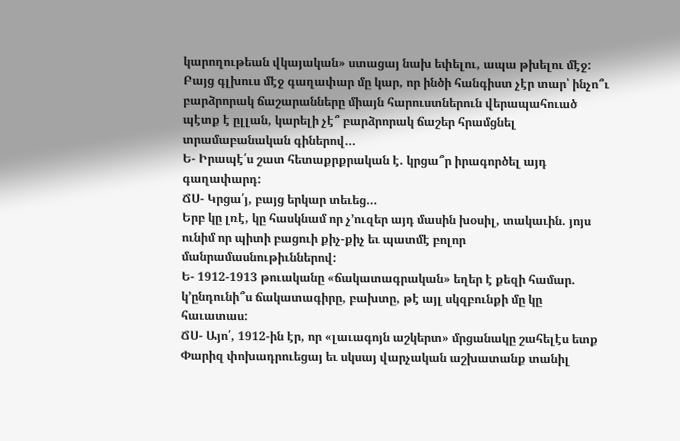կարողութեան վկայական» ստացայ նախ եփելու, ապա թխելու մէջ: Բայց գլխուս մէջ գաղափար մը կար, որ ինծի հանգիստ չէր տար՝ ինչո՞ւ բարձրորակ ճաշարանները միայն հարուստներուն վերապահուած պէտք է ըլլան, կարելի չէ՞ բարձրորակ ճաշեր հրամցնել տրամաբանական գիներով…
Ե- Իրապէ՛ս շատ հետաքրքրական է. կրցա՞ր իրագործել այդ գաղափարդ:
ՃՍ- Կրցա՛յ, բայց երկար տեւեց…
Երբ կը լռէ, կը հասկնամ որ չ’ուզեր այդ մասին խօսիլ, տակաւին. յոյս ունիմ որ պիտի բացուի քիչ-քիչ եւ պատմէ բոլոր մանրամասնութիւններով:
Ե- 1912-1913 թուականը «ճակատագրական» եղեր է քեզի համար. կ’ընդունի՞ս ճակատագիրը, բախտը, թէ այլ սկզբունքի մը կը հաւատաս:
ՃՍ- Այո՛, 1912-ին էր, որ «լաւագոյն աշկերտ» մրցանակը շահելէս ետք Փարիզ փոխադրուեցայ եւ սկսայ վարչական աշխատանք տանիլ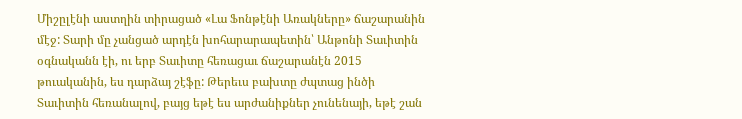Միշըլէնի աստղին տիրացած «Լա Ֆոնթէնի Առակները» ճաշարանին մէջ: Տարի մը չանցած արդէն խոհարարապետին՝ Անթոնի Տաւիտին օգնականն էի, ու երբ Տաւիտը հեռացաւ ճաշարանէն 2015 թուականին, ես դարձայ շէֆը: Թերեւս բախտը ժպտաց ինծի Տաւիտին հեռանալով, բայց եթէ ես արժանիքներ չունենայի, եթէ շան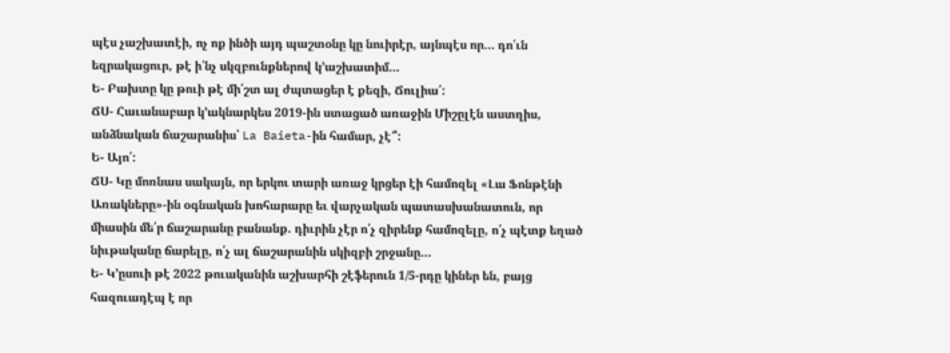պէս չաշխատէի, ոչ ոք ինծի այդ պաշտօնը կը նուիրէր, այնպէս որ… դո՛ւն եզրակացուր, թէ ի՛նչ սկզբունքներով կ’աշխատիմ…
Ե- Բախտը կը թուի թէ մի՛շտ ալ ժպտացեր է քեզի, Ճուլիա՛:
ՃՍ- Հաւանաբար կ’ակնարկես 2019-ին ստացած առաջին Միշըլէն աստղիս, անձնական ճաշարանիս՝ La Baieta-ին համար, չէ՞:
Ե- Այո՛:
ՃՍ- Կը մոռնաս սակայն, որ երկու տարի առաջ կրցեր էի համոզել «Լա Ֆոնթէնի Առակները»-ին օգնական խոհարարը եւ վարչական պատասխանատուն, որ միասին մե՛ր ճաշարանը բանանք. դիւրին չէր ո՛չ զիրենք համոզելը, ո՛չ պէտք եղած նիւթականը ճարելը, ո՛չ ալ ճաշարանին սկիզբի շրջանը…
Ե- Կ’ըսուի թէ 2022 թուականին աշխարհի շէֆերուն 1/5-րդը կիներ են, բայց հազուադէպ է որ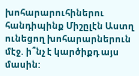խոհարարուհիներու հանդիպինք Միշըլէն Աստղ ունեցող խոհարարներուն մէջ. ի՞նչ է կարծիքդ այս մասին: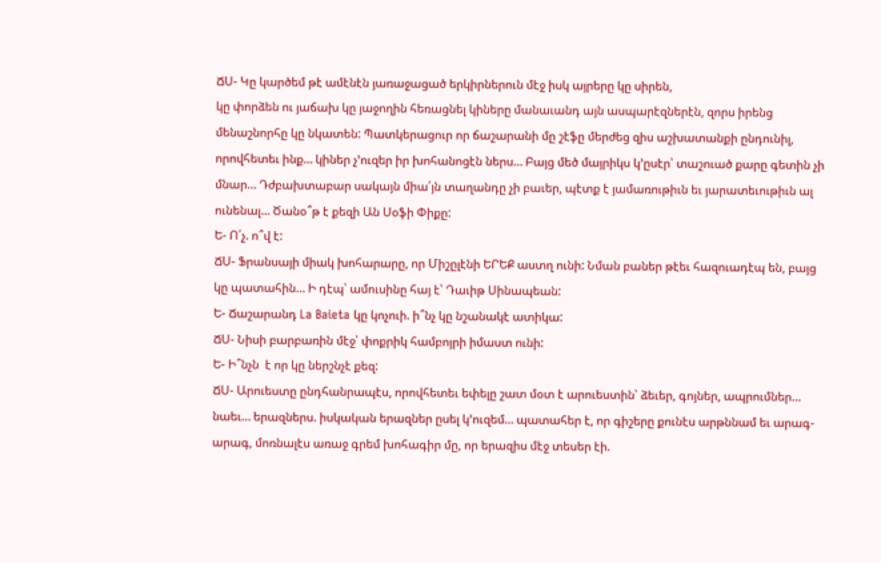ՃՍ- Կը կարծեմ թէ ամէնէն յառաջացած երկիրներուն մէջ իսկ այրերը կը սիրեն,
կը փորձեն ու յաճախ կը յաջողին հեռացնել կիները մանաւանդ այն ասպարէզներէն, զորս իրենց մենաշնորհը կը նկատեն: Պատկերացուր որ ճաշարանի մը շէֆը մերժեց զիս աշխատանքի ընդունիլ, որովհետեւ ինք… կիներ չ’ուզեր իր խոհանոցէն ներս… Բայց մեծ մայրիկս կ’ըսէր՝ տաշուած քարը գետին չի մնար… Դժբախտաբար սակայն միա՛յն տաղանդը չի բաւեր, պէտք է յամառութիւն եւ յարատեւութիւն ալ ունենալ… Ծանօ՞թ է քեզի Ան Սօֆի Փիքը:
Ե- Ո՛չ. ո՞վ է:
ՃՍ- Ֆրանսայի միակ խոհարարը, որ Միշըլէնի ԵՐԵՔ աստղ ունի: Նման բաներ թէեւ հազուադէպ են, բայց կը պատահին… Ի դէպ՝ ամուսինը հայ է՝ Դաւիթ Սինապեան:
Ե- Ճաշարանդ La Baieta կը կոչուի. ի՞նչ կը նշանակէ ատիկա:
ՃՍ- Նիսի բարբառին մէջ՝ փոքրիկ համբոյրի իմաստ ունի:
Ե- Ի՞նչն  է որ կը ներշնչէ քեզ:
ՃՍ- Արուեստը ընդհանրապէս, որովհետեւ եփելը շատ մօտ է արուեստին՝ ձեւեր, գոյներ, ապրումներ… նաեւ… երազներս. իսկական երազներ ըսել կ’ուզեմ… պատահեր է, որ գիշերը քունէս արթննամ եւ արագ-արագ, մոռնալէս առաջ գրեմ խոհագիր մը, որ երազիս մէջ տեսեր էի.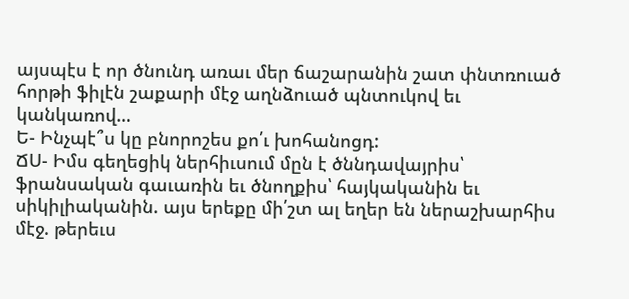այսպէս է որ ծնունդ առաւ մեր ճաշարանին շատ փնտռուած հորթի ֆիլէն շաքարի մէջ աղնձուած պնտուկով եւ կանկառով…
Ե- Ինչպէ՞ս կը բնորոշես քո՛ւ խոհանոցդ:
ՃՍ- Իմս գեղեցիկ ներհիւսում մըն է ծննդավայրիս՝ ֆրանսական գաւառին եւ ծնողքիս՝ հայկականին եւ սիկիլիականին. այս երեքը մի՛շտ ալ եղեր են ներաշխարհիս մէջ. թերեւս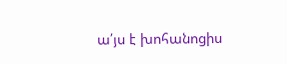ա՛յս է խոհանոցիս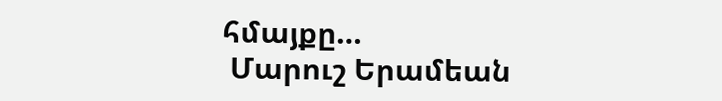հմայքը…
 Մարուշ Երամեան